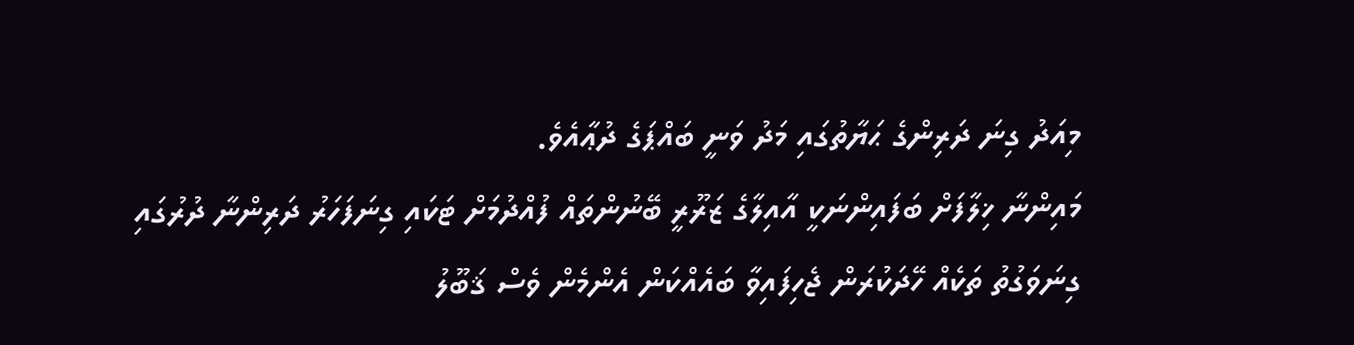މިއަދު ގިނަ ދަރިންގެ ޙަޔާތުގައި މަދު ވަނީ ބައްޕަގެ ދުޢާއެވެ.
މައިންނާ ޚިލާފަށް ބަފައިންނަކީ އާއިލާގެ ޒަރޫރީ ބޭނުންތައް ފުއްދުމަށް ޓަކައި ގިނަފަހަރު ދަރިންނާ ދުރުގައި ގިނަވަގުތު ތަކެއް ހޭދަކުރަން ޖެހިފައިވާ ބައެއްކަން އެންމެން ވެސް ޤަބޫލު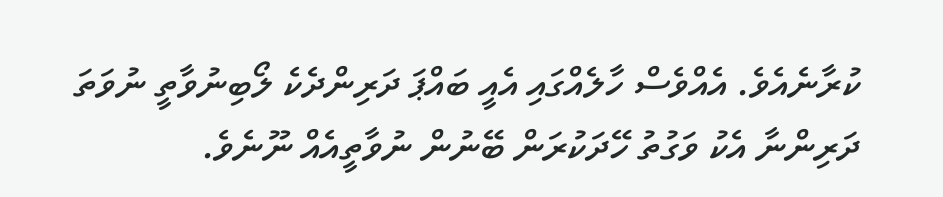ކުރާނެއެވެ. އެއްވެސް ހާލެއްގައި އެއީ ބައްޕަ ދަރިންދެކެ ލޯބިނުވާތީ ނުވަތަ ދަރިންނާ އެކު ވަގުތު ހޭދަކުރަން ބޭނުން ނުވާތީއެއް ނޫނެވެ.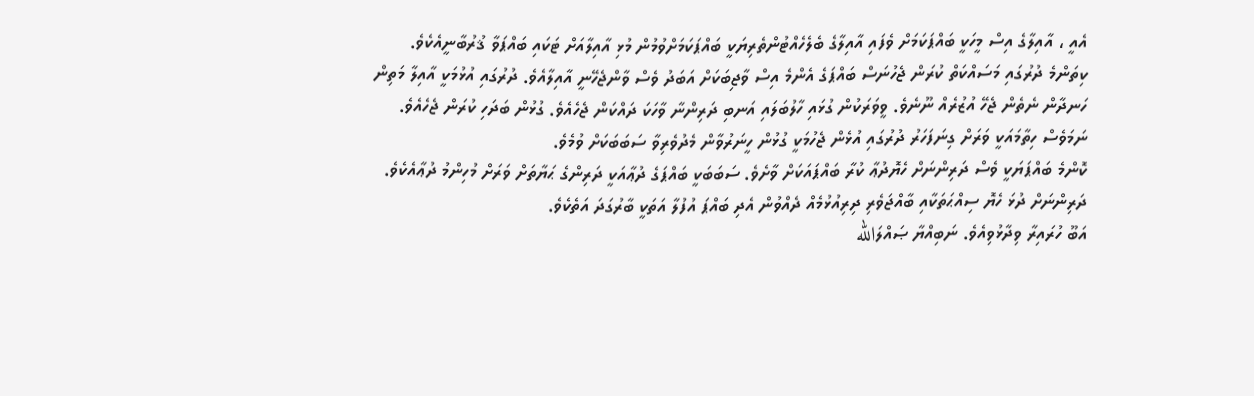އެއީ ، އާއިލާގެ އިސް މީހަކީ ބައްޕަކަމަށް ވެފައި އާއިލާގެ ބެލެހެއްޓުންތެރިޔަކީ ބައްޕަކަމަށްވުމުން މުޅި އާއިލާއަށް ޓަކައި ބައްޕަވާ ޤުރުބާނީއެކެވެ.
ކިތަންމެ ދުރުގައި މަސައްކަތް ކުރަން ޖެހުނަސް ބައްޕަގެ އެންމެ އިސް ވާޖިބަކަށް އަބަދު ވެސް ވާންޖެހޭނީ އާއިލާއެވެ. ދުރުގައި އުޅުމަކީ އާއިލާ މަތިން ހަނދާން ނެތެން ޖެހޭ އުޒުރެއް ނޫނެވެ. ވީވަރަކުން ގުޅައި ހާލުބަލައި އަނބި ދަރިންނާ ވާހަކަ ދައްކަން ޖެހެއެވެ. ގުޅުން ބަދަހި ކުރަން ޖެހެއެވެ. ނަމަވެސް ހިތާމައަކީ ވަރަށް ގިނަފަހަރު ދުރުގައި އުޅެން ޖެހުމަކީ ގުޅުން ހީނަރުވާން މެދުވެރިވާ ސަބަބަކަށް ވުމެވެ.
ކޮންމެ ބައްޕަޔަކީ ވެސް ދަރިންނަށް ހެޔޮދުޢާ ކުރާ ބައްޕައަކަށް ވާށެވެ. ސަބަބަކީ ބައްޕަގެ ދުޢާއަކީ ދަރިންގެ ޙަޔާތަށް ވަރަށް މުހިންމު ދުޢާއެކެވެ. ދަރިންނަށް ދުޅަ ހެޔޮ ސިއްޙަތަކާއި ބާއްޖަވެރި ދިރިއުޅުމެއް ދެއްވުން އެދި ބައްޕަ އުފުލާ އަތަކީ ބާރުގަދަ އަތެކެވެ.
އަބޫ ހުރައިރާ ވިދާޅުވިއެވެ. ނަބިއްޔާ ޞައްލަالله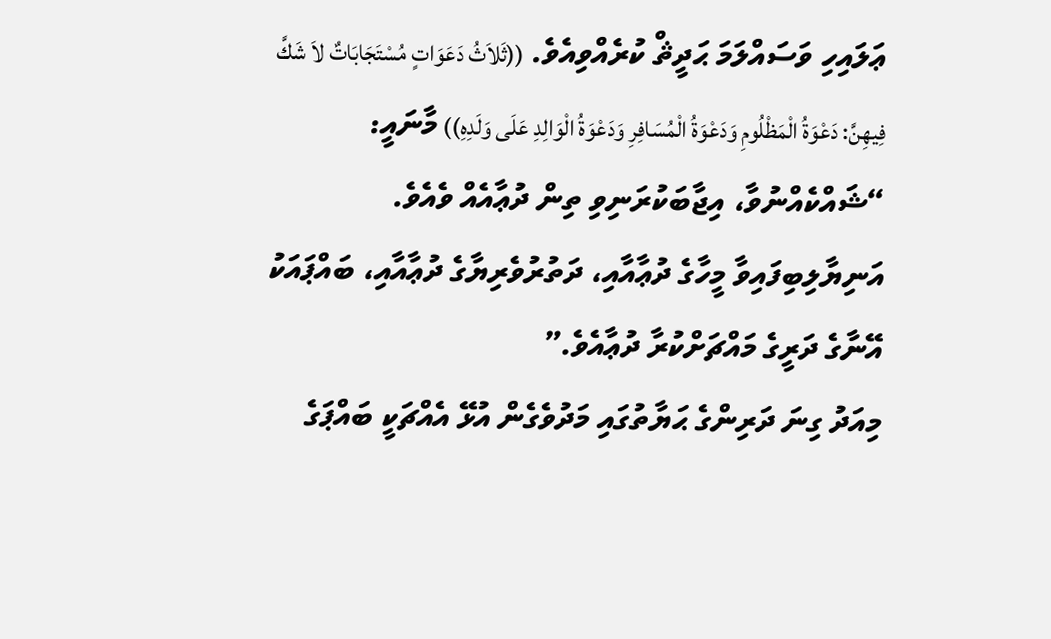ޢަލައިހި ވަސައްލަމަ ޙަދީޘް ކުރެއްވިއެވެ. ((ثَلاَثُ دَعَوَاتٍ مُسْتَجَابَاتٌ لاَ شَكَّ فِيهِنَّ: دَعْوَةُ الْمَظْلُومِ وَدَعْوَةُ الْمُسَافِرِ وَدَعْوَةُ الْوَالِدِ عَلَى وَلَدِهِ)) މާނައީ: “ޝައްކެއްނުވާ، އިޖާބަކުރަނިވި ތިން ދުޢާއެއް ވެއެވެ. އަނިޔާލިބިފައިވާ މީހާގެ ދުޢާއާއި، ދަތުރުވެރިޔާގެ ދުޢާއާއި، ބައްޕައަކު އޭނާގެ ދަރީގެ މައްޗަށްކުރާ ދުޢާއެވެ.”
މިއަދު ގިނަ ދަރިންގެ ޙަޔާތުގައި މަދުވެގެން އުޅޭ އެއްޗަކީ ބައްޕަގެ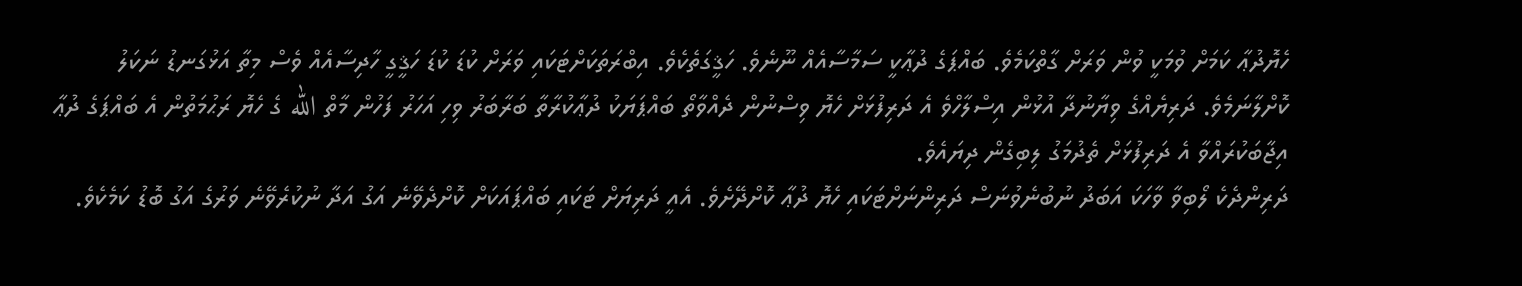ހެޔޮދުޢާ ކަމަށް ވުމަކީ ވުން ވަރަށް ގާތްކަމެވެ. ބައްޕަގެ ދުޢާކީ ސަމާސާއެއް ނޫނެވެ. ހަޤީގަތެކެވެ. އިބްރަތަކަށްޓަކައި ވަރަށް ކުޑަ ކުޑަ ހަޤީގީ ހާދިސާއެއް ވެސް މިތާ އަޅުގަނޑު ނަކަލު ކޮށްލާނަމެވެ. ދަރިޔެއްގެ ވިޔާނުދާ އުޅުން އިސްލާހްވެ އެ ދަރިފުޅަށް ހެޔޮ ވިސްނުން ދެއްވާތޯ ބައްޕަޔަކު ދުޢާކުރާތާ ބަރާބަރު ވިހި އަހަރު ފަހުން މާތް الله ގެ ހެޔޮ ރަޙުމަތުން އެ ބައްޕަގެ ދުޢާ އިޖާބަކުރައްވާ އެ ދަރިފުޅަށް ތެދުމަގު ލިބިގެން ދިޔައެވެ.
ދަރިންދެކެ ލޯބިވާ ވާހަކަ އަބަދު ނުބުނެވުނަސް ދަރިންނަށްޓަކައި ހެޔޮ ދުޢާ ކޮށްދޭށެވެ. އެއީ ދަރިޔަށް ޓަކައި ބައްޕައަކަށް ކޮށްދެވޭނެ އަގު އަދާ ނުކުރެވޭނެ ވަރުގެ އަގު ބޮޑު ކަމެކެވެ.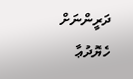ދަރީންނަށް ހެޔޮދުޢާ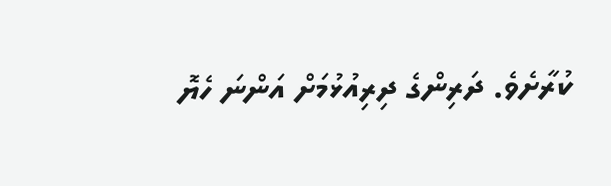ކުރާށެވެ. ދަރިންގެ ދިރިއުޅުމަށް އަންނަ ހެޔޮ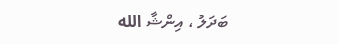ބަދަލު ، އިންޝާ الله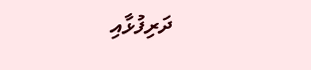ދަރިފުޅާއި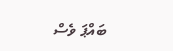ބައްޕަ ވެސް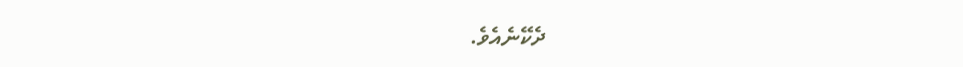ދެކޭނެއެވެ.